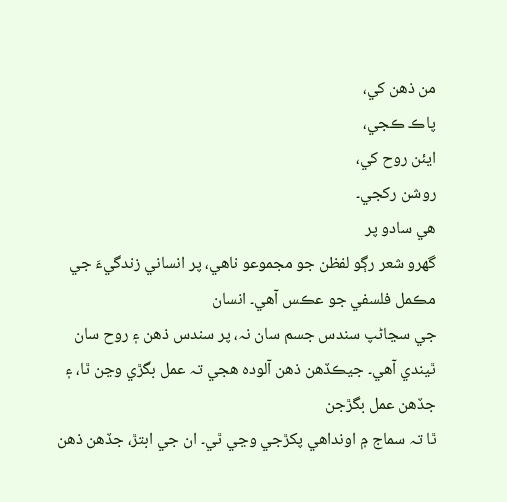من ذهن کي،
پاڪ ڪجي،
ايئن روح کي،
روشن رکجي۔
هي سادو پر
گهرو شعر رڳو لفظن جو مجموعو ناهي، پر انساني زندگيءَ جي مڪمل فلسفي جو عڪس آهي۔ انسان
جي سڃاڻپ سندس جسم سان نہ، پر سندس ذهن ۽ روح سان ٿيندي آهي۔ جيڪڏهن ذهن آلودہ هجي تہ عمل بگڙي وڃن ٿا، ۽ جڏهن عمل بگڙجن
ٿا تہ سماج ۾ اونداهي پکڙجي وڃي ٿي۔ ان جي ابتڙ، جڏهن ذهن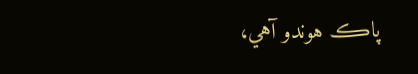پاڪ هوندو آهي،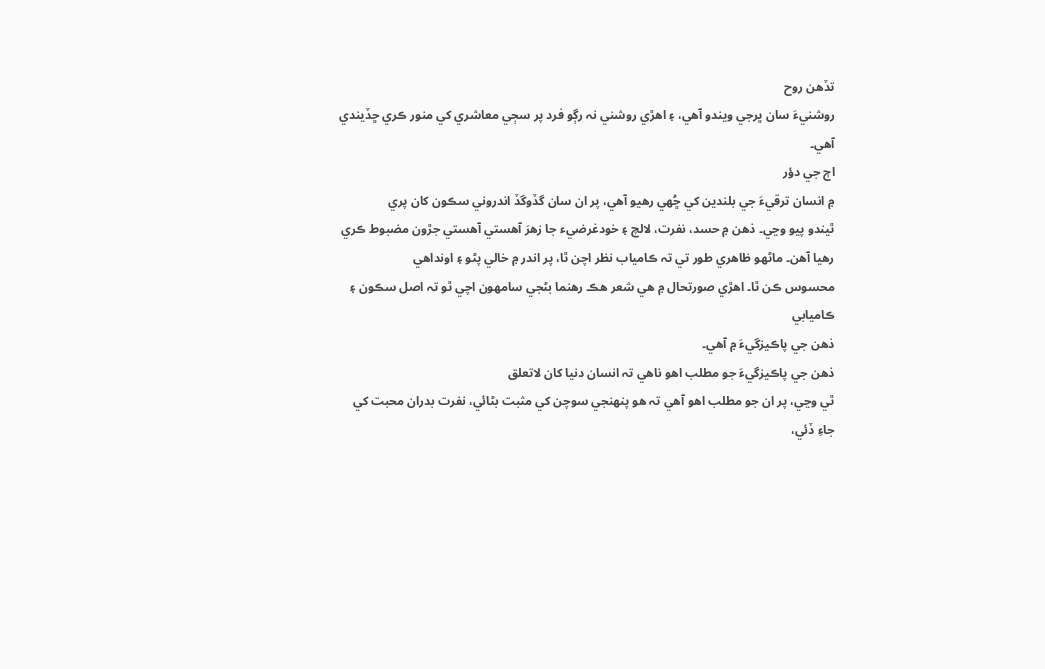تڏهن روح
روشنيءَ سان ڀرجي ويندو آهي، ۽ اهڙي روشني نہ رڳو فرد پر سڄي معاشري کي منور ڪري ڇڏيندي
آهي۔
اڄ جي دؤر
۾ انسان ترقيءَ جي بلندين کي ڇُهي رهيو آهي، پر ان سان گڏوگڏ اندروني سڪون کان پري
ٿيندو پيو وڃي۔ ذهن ۾ حسد، نفرت، لالچ ۽ خودغرضيء جا زهرَ آهستي آهستي جڙون مضبوط ڪري
رهيا آهن۔ ماڻهو ظاهري طور تي تہ ڪامياب نظر اچن ٿا، پر اندر ۾ خالي پڻو ۽ اونداهي
محسوس ڪن ٿا۔ اهڙي صورتحال ۾ هي شعر هڪ رهنما بڻجي سامهون اچي ٿو تہ اصل سڪون ۽ ڪاميابي
ذهن جي پاڪيزگيءَ ۾ آهي۔
ذهن جي پاڪيزگيءَ جو مطلب اهو ناهي تہ انسان دنيا کان لاتعلق
ٿي وڃي، پر ان جو مطلب اهو آهي تہ هو پنهنجي سوچن کي مثبت بڻائي، نفرت بدران محبت کي
جاءِ ڏئي،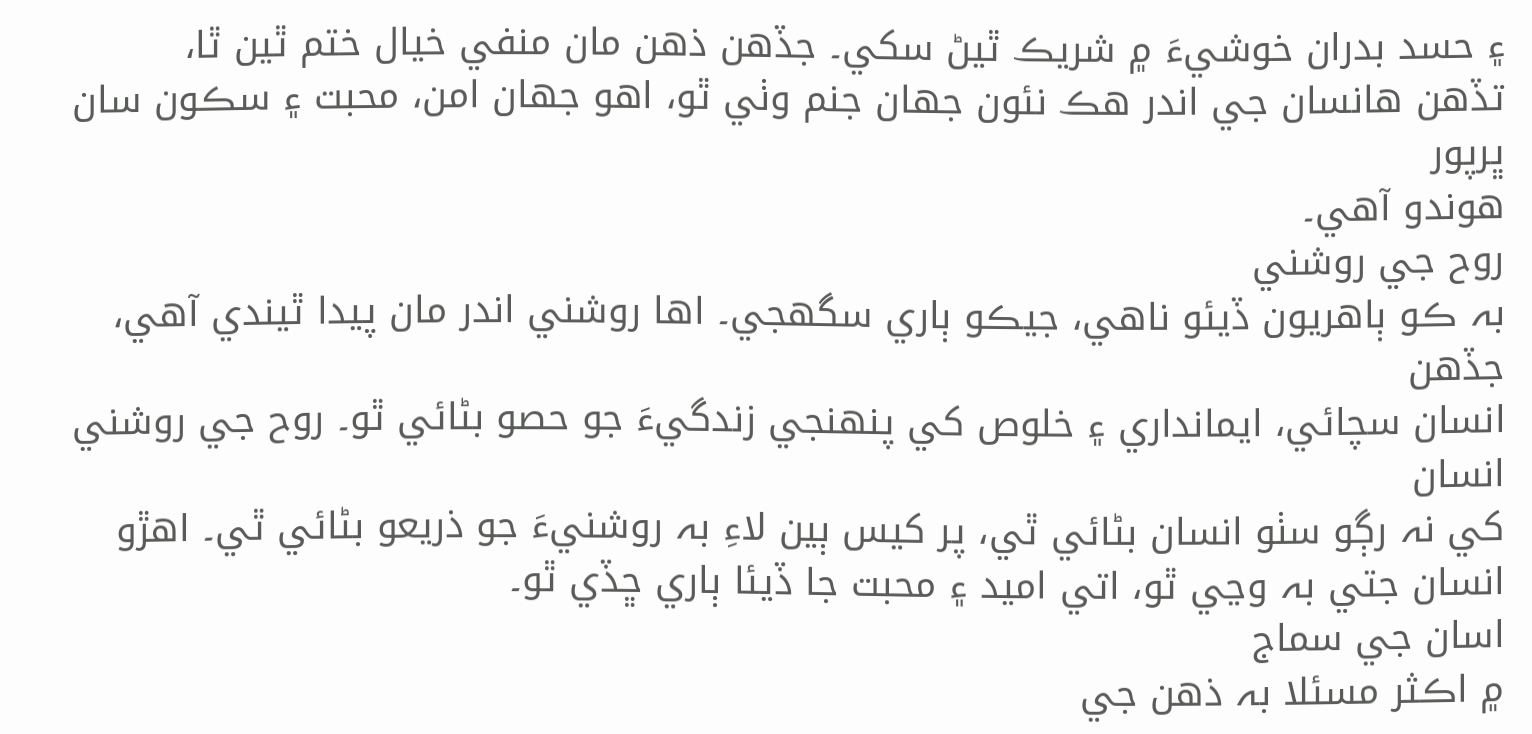۽ حسد بدران خوشيءَ ۾ شريڪ ٿيڻ سکي۔ جڏهن ذهن مان منفي خيال ختم ٿين ٿا،
تڏهن ھانسان جي اندر هڪ نئون جهان جنم وٺي ٿو، اهو جهان امن، محبت ۽ سڪون سان ڀرپور
هوندو آهي۔
روح جي روشني
بہ ڪو ٻاهريون ڏيئو ناهي، جيڪو ٻاري سگهجي۔ اها روشني اندر مان پيدا ٿيندي آهي، جڏهن
انسان سچائي، ايمانداري ۽ خلوص کي پنهنجي زندگيءَ جو حصو بڻائي ٿو۔ روح جي روشني انسان
کي نہ رڳو سٺو انسان بڻائي ٿي، پر کيس ٻين لاءِ بہ روشنيءَ جو ذريعو بڻائي ٿي۔ اهڙو
انسان جتي بہ وڃي ٿو، اتي اميد ۽ محبت جا ڏيئا ٻاري ڇڏي ٿو۔
اسان جي سماج
۾ اڪثر مسئلا بہ ذهن جي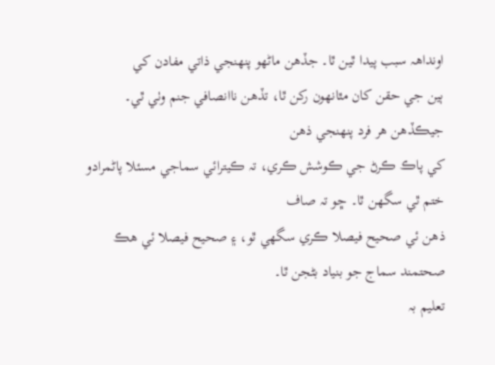اونداهہ سبب پيدا ٿين ٿا۔ جڏهن ماڻهو پنهنجي ذاتي مفادن کي
ٻين جي حقن کان مٿانهون رکن ٿا، تڏهن ناانصافي جنم وٺي ٿي۔ جيڪڏهن هر فرد پنهنجي ذهن
کي پاڪ ڪرڻ جي ڪوشش ڪري، تہ ڪيترائي سماجي مسئلا پاڻمرادو ختم ٿي سگهن ٿا۔ ڇو تہ صاف
ذهن ئي صحيح فيصلا ڪري سگهي ٿو، ۽ صحيح فيصلا ئي هڪ صحتمند سماج جو بنياد بڻجن ٿا۔
تعليم بہ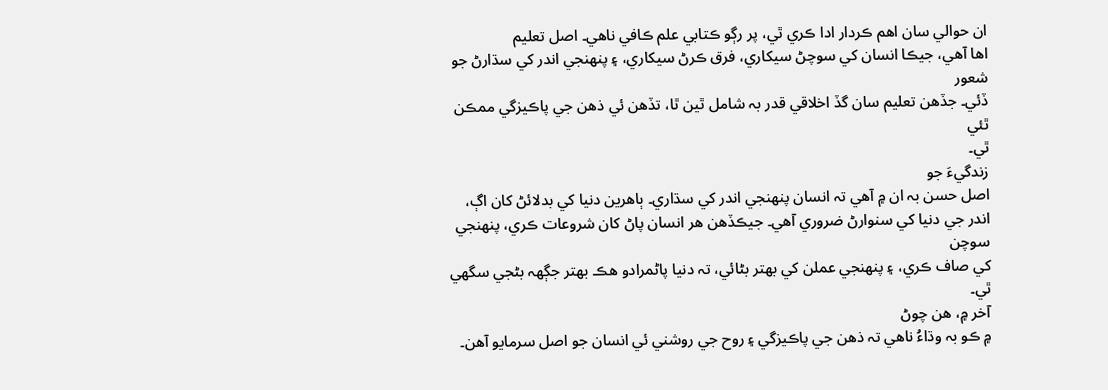ان حوالي سان اهم ڪردار ادا ڪري ٿي، پر رڳو ڪتابي علم ڪافي ناهي۔ اصل تعليم
اها آهي، جيڪا انسان کي سوچڻ سيکاري، فرق ڪرڻ سيکاري، ۽ پنهنجي اندر کي سڌارڻ جو شعور
ڏئي۔ جڏهن تعليم سان گڏ اخلاقي قدر بہ شامل ٿين ٿا، تڏهن ئي ذهن جي پاڪيزگي ممڪن ٿئي
ٿي۔
زندگيءَ جو
اصل حسن بہ ان ۾ آهي تہ انسان پنهنجي اندر کي سڌاري۔ ٻاهرين دنيا کي بدلائڻ کان اڳ،
اندر جي دنيا کي سنوارڻ ضروري آهي۔ جيڪڏهن هر انسان پاڻ کان شروعات ڪري، پنهنجي سوچن
کي صاف ڪري، ۽ پنهنجي عملن کي بهتر بڻائي، تہ دنيا پاڻمرادو هڪ بهتر جڳهہ بڻجي سگهي
ٿي۔
آخر ۾، هن چوڻ
۾ ڪو بہ وڌاءُ ناهي تہ ذهن جي پاڪيزگي ۽ روح جي روشني ئي انسان جو اصل سرمايو آهن۔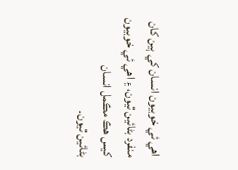اهي ئي خوبيون انسان کي ٻين کان منفرد بڻائين ٿيون، ۽ اهي ئي خوبيون کيس هڪ مڪمل انسان
بڻائين ٿيون۔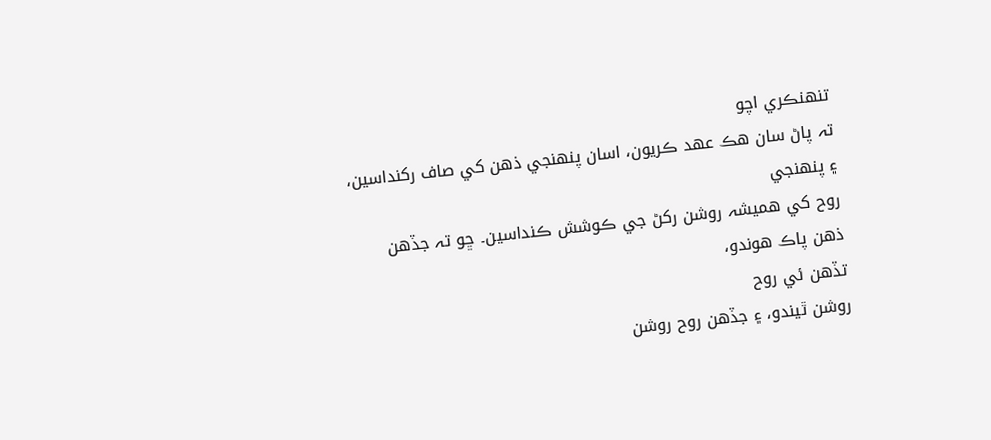تنهنڪري اچو
تہ پاڻ سان هڪ عهد ڪريون، اسان پنهنجي ذهن کي صاف رکنداسين،
۽ پنهنجي
روح کي هميشہ روشن رکڻ جي ڪوشش ڪنداسين۔ ڇو تہ جڏهن
ذهن پاڪ هوندو،
تڏهن ئي روح
روشن ٿيندو، ۽ جڏهن روح روشن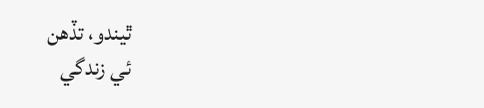ٿيندو، تڏهن
ئي زندگي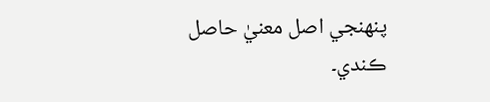پنهنجي اصل معنيٰ حاصل ڪندي۔